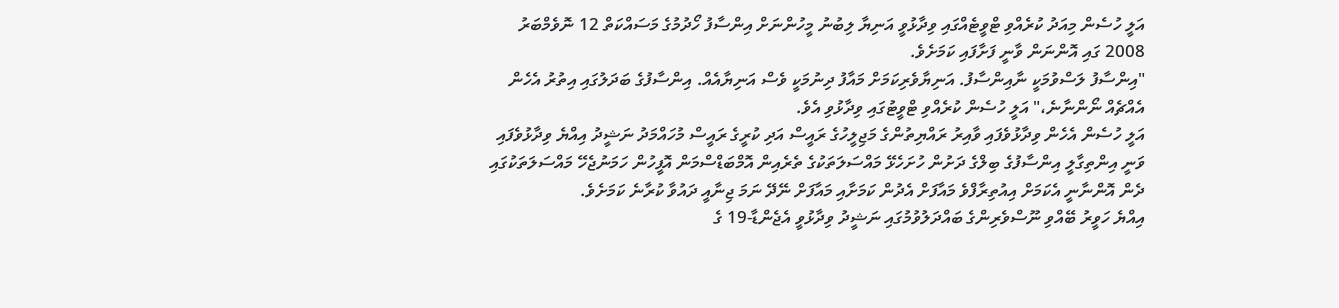އަލީ ހުސެން މިއަދު ކުރެއްވި ޓްވީޓެއްގައި ވިދާޅުވީ އަނިޔާ ލިބުނު މީހުންނަށް އިންސާފު ހޯދުމުގެ މަސައްކަތް 12 ނޮވެމްބަރު 2008 ގައި އޮންނަން ވާނީ ފަށާފައި ކަމަށެވެ.
"އިންސާފު ލަސްވުމަކީ ނާއިންސާފު. އަނިޔާވެރިކަމަށް މައާފު ދިނުމަކީ ވެސް އަނިޔާއެއް. އިންސާފުގެ ބަދަލުގައި އިތުރު އެހެން އެއްޗެއް ނޯންނާނެ،" އަލީ ހުސެން ކުރެއްވި ޓްވީޓުގައި ވިދާޅުވި އެވެ.
އަލީ ހުސެން އެހެން ވިދާޅުވެފައި ވާއިރު ރައްޔިތުންގެ މަޖިލީހުގެ ރައީސް އަދި ކުރީގެ ރައީސް މުހައްމަދު ނަޝީދު އިއްޔެ ވިދާޅުވެފައި ވަނީ އިންތިގާލީ އިންސާފުގެ ބިލްގެ ދަށުން ހުށަހެޅޭ މައްސަލަތަކުގެ ތެރެއިން އޮމްބަޑްސްމަން އޮފީހުން ހަމަނުޖެހޭ މައްސަލަތަކުގައި ދެން އޮންނާނީ އެކަމަށް އިއުތިރާފްވެ މައާފަށް އެދުން ކަމަށާއި މައާފަށް ނޭދޭ ނަމަ ޖިނާއީ ދައުވާ ކުރާނެ ކަމަށެވެ.
އިއްޔެ ހަވީރު ބޭއްވި ނޫސްވެރިންގެ ބައްދަލުވުމުގައި ނަޝީދު ވިދާޅުވީ އެޖެންޑާ-19 ގެ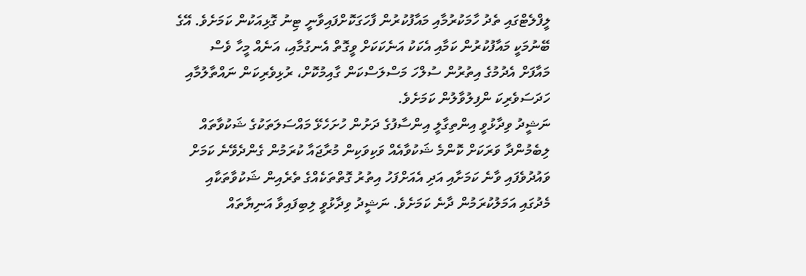ލީފްލެޓްގައި ތެދު ހާމަކުރުމާއި މައާފުކުރުން ފާހަގަކޮށްފައިވާނީ ޓިނު ގޮޅިއަކުން ކަމަށެވެ. އޭގެ ބޭނުމަކީ މައާފުކުރުން ކަމާއި އެކަކު އަނެކަކަށް ވީގޮތް އެނގުމާއި، އަނެއް މީހާ ވެސް މައާފަށް އެދުމުގެ އިތުރުން ސުލްހަ މަސްލަސްކަން ގާއިމުކޮށް، ރުޅިވެރިކަން ނައްތާލުމާއި ހަދަސަވެރިކަ ންފިލުވާލުން ކަމަށެވެ.
ނަޝީދު ވިދާޅުވީ އިންތިގާލީ އިންސާފުގެ ދަށުން ހުށަހެޅޭ މައްސަލަތަކުގެ ޝަކުވާތައް ލިބެމުންދާ ވަރަކަށް ކޮންމެ ޝަކުވާއެއް ވަކިވަކިން މުރާޖައާ ކުރަމުން ގެންދެވޭނެ ކަމަށް ވައުދުވެފައި ވާނެ ކަމަށާއި އަދި އެއަށްފަހު އިތުރު ގޮތްތަކެއްގެ ތެރެއިން ޝަކުވާތަކާއި މެދުގައި އަމަލުކުރަމުން ދާނެ ކަމަށެވެ. ނަޝީދު ވިދާޅުވީ ލިބިފައިވާ އަނިޔާތައް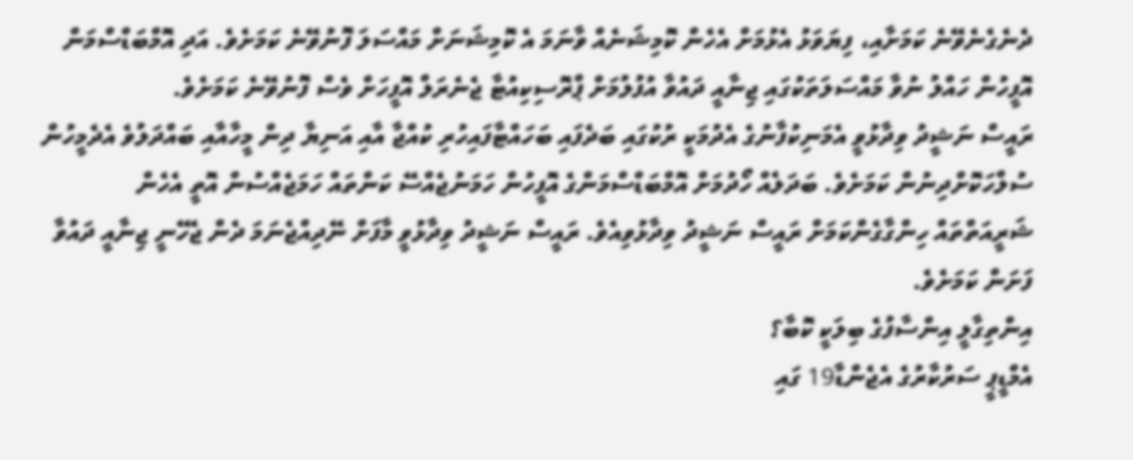ދެނެގެނެވޭނެ ކަމަށާއި، ފިޔަވަޅު އެޅުމަށް އެހެން ކޮމިޝަނެއް ވާނަމަ އެ ކޮމިޝަނަށް މައްސަލަ ފޮނުވޭނެ ކަމަށެވެ. އަދި އޮމްބަޑްސްމަން އޮފީހުން ހައްލު ނުވާ މައްސަލަތަކުގައި ޖިނާއީ ދައުވާ އުފުލުމަށް ޕްރޮސިކިއުޓާ ޖެނެރަލް އޮފީހަށް ވެސް ފޮނުވޭނެ ކަމަށެވެ.
ރައީސް ނަޝީދު ވިދާޅުވީ އެމަނިކުފާނުގެ އެދުމަކީ ރުކުގައި ބަދެފައި ބަހައްޓާފައިހުރި ކުއްޖާ އާއި އަނިޔާ ދިން މީހާއާއި ބައްދަލުވެ އެދެމީހުން ސުލްހަކޮށްދިނުން ކަމަށެވެ. ބަދަލެއް ހޯދުމަށް އޮމްބަޑްސްމަންގެ އޮފީހުން ހަމަނުޖެއްސޭ ކަންތައް ހަމަޖެއްސުން އޮތީ އެހެން ޝަރީއަތްތައް ހިންގާގެންކަމަށް ރައީސް ނަޝީދު ވިދާޅުވިއެވެ. ރައީސް ނަޝީދު ވިދާޅުވީ މާފަށް ނޭދިއްޖެނަމަ ދެން ޖެހޭނީ ޖިނާއީ ދައުވާ ފަށަން ކަމަށެވެ.
އިންތިގާލީ އިންސާފުގެ ބިލަކީ ކޮބާ؟
އެމްޑީޕީ ސަރުކާރުގެ އެޖެންޑާ19 ގައި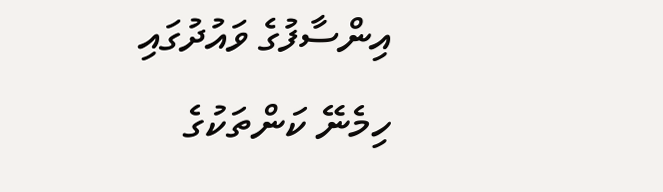އިންސާފުގެ ވައުދުގައި ހިމެނޭ ކަންތަކުގެ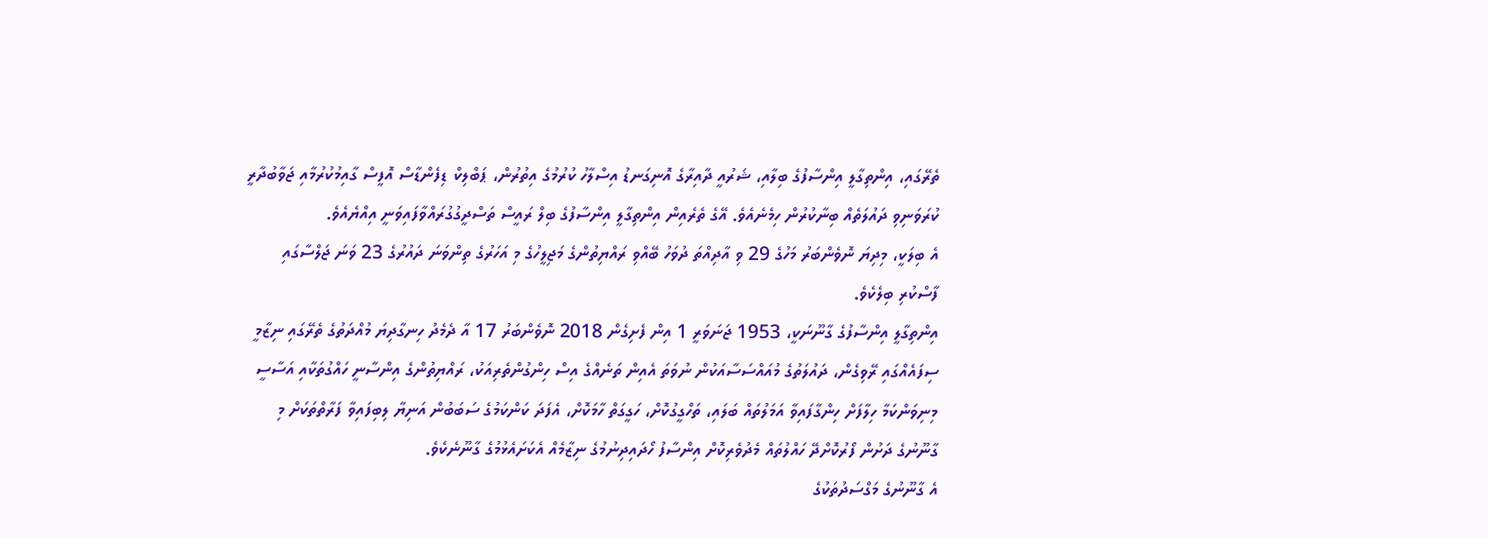ތެރޭގައި، އިންތިގާލީ އިންސާފުގެ ބިލާއި، ޝަރުއީ ދާއިރާގެ އޮނިގަނޑު އިސްލާހު ކުރުމުގެ އިތުރުން، ޕަބްލިކް ޑިފެންޑާސް އޮފީސް ގާއިމުކުރުމާއި ޖަވާބުދާރީ ކުރަވަނިވި ދައުލަތެއް ބިނާކުރުން ހިމެނެއެވެ. އޭގެ ތެރެއިން އިންތިގާލީ އިންސާފުގެ ބިލް ރައީސް ތަސްދީގުގުރައްވާފައިވަނީ އިއްޔެއެވެ.
އެ ބިލަކީ، މިދިޔަ ނޮވެންބަރު މަހުގެ 29 ވި އާދިއްތަ ދުވަހު ބޭއްވި ރައްޔިތުންގެ މަޖިލީހުގެ މި އަހަރުގެ ތިންވަނަ ދައުރުގެ 23 ވަނަ ޖަލްސާގައި ފާސްކުރި ބިލެކެވެ.
އިންތިގާލީ އިންސާފުގެ ގާނޫނަކީ، 1953 ޖަނަވަރީ 1 އިން ފެށިގެން 2018 ނޮވެންބަރު 17 އާ ދެމެދު ހިނގާދިޔަ މުއްދަތުގެ ތެރޭގައި ނިޒާމީ ސިފައެއްގައި ރޭވިގެން، ދައުލަތުގެ މުއައްސަސާއަކުން ނުވަތަ އެއިން ތަނެއްގެ އިސް ހިންގުންތެރިއަކު، ރައްޔިތުންގެ އިންސާނީ ހައްގުތަކާއި އަސާސީ މިނިވަންކަމާ ހިލާފަށް ހިންގާފައިވާ އަމަލުތައް ބަލައި، ތަހްގީގުކޮށް، ހަގީގަތް ހާމަކޮށް، އެފަދަ ކަންކަމުގެ ސަބަބުން އަނިޔާ ލިބިފައިވާ ފަރާތްތަކަށް މި ގާނޫނުގެ ދަށުން ފޯރުކޮށްދޭ ހައްލުތައް މެދުވެރިކޮށް އިންސާފު ހޯދައިދިނުމުގެ ނިޒާމެއް އެކަށައެޅުމުގެ ގާނޫނެކެވެ.
އެ ގާނޫނުގެ މަގްސަދުތަކުގެ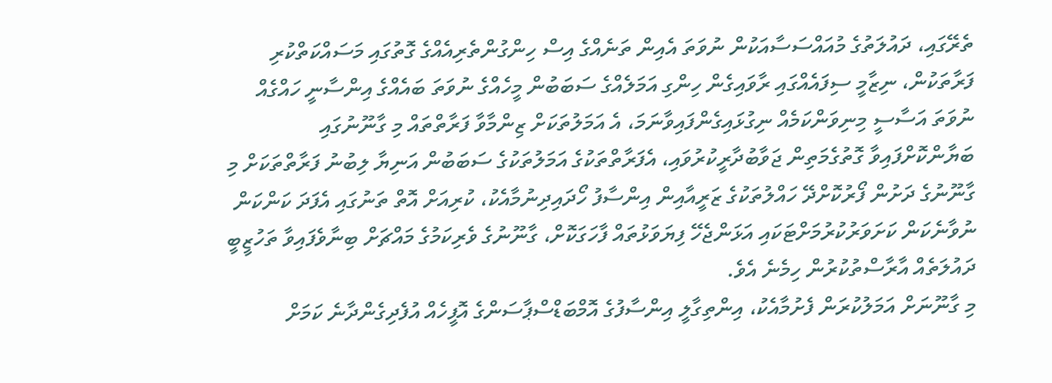ތެރޭގައި، ދައުލަތުގެ މުއައްސަސާއަކުން ނުވަތަ އެއިން ތަނެއްގެ އިސް ހިންގުންތެރިއެއްގެ ގޮތުގައި މަސައްކަތްކުރި ފަރާތަކުން، ނިޒާމީ ސިފައެއްގައި ރާވައިގެން ހިންގި އަމަލެއްގެ ސަބަބުން މީހެއްގެ ނުވަތަ ބައެއްގެ އިންސާނީ ހައްގެއް ނުވަތަ އަސާސީ މިނިވަންކަމެއް ނިގުޅައިގެންފައިވާނަމަ، އެ އަމަލުތަކަށް ޒިންމާވާ ފަރާތްތައް މި ގާނޫނުގައި ބަޔާންކޮށްފައިވާ ގޮތުގެމަތިން ޖަވާބުދާރީކުރުވައި، އެފަރާތްތަކުގެ އަމަލުތަކުގެ ސަބަބުން އަނިޔާ ލިބުނު ފަރާތްތަކަށް މި ގާނޫނުގެ ދަށުން ފޯރުކޮށްދޭ ހައްލުތަކުގެ ޒަރީއާއިން އިންސާފު ހޯދައިދިނުމާއެކު، ކުރިއަށް އޮތް ތަނުގައި އެފަދަ ކަންކަން ނުވާނެކަން ކަށަވަރުކުރުމަށްޓަކައި އަޅަންޖެހޭ ފިޔަވަޅުތައް ފާހަގަކޮށް، ގާނޫނުގެ ވެރިކަމުގެ މައްޗަށް ބިނާވެފައިވާ ތަހުޒީބީ ދައުލަތެއް އާރާސްތުކުރުން ހިމެނެ އެވެ.
މި ގާނޫނަށް އަމަލުކުރަން ފެށުމާއެކު، އިންތިގާލީ އިންސާފުގެ އޮމްބަޑްސްޕާސަންގެ އޮފީހެއް އުފެދިގެންދާނެ ކަމަށް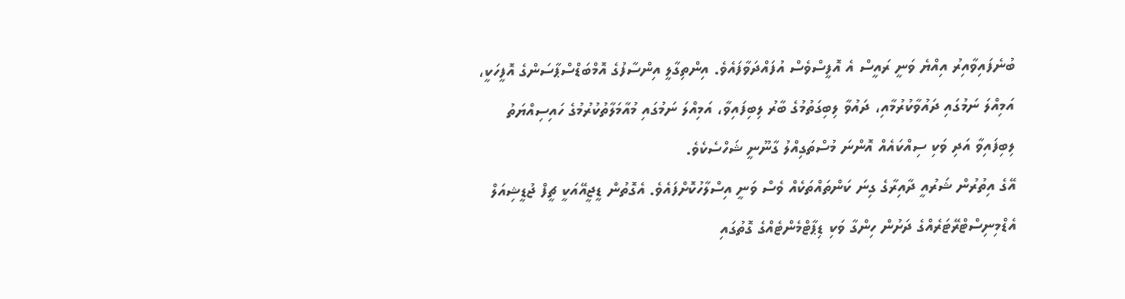ބުނެފައިވާއިރު އިއްޔެ ވަނީ ރައީސް އެ އޮފީސްވެސް އުފައްދަވާފައެވެ. އިންތިގާލީ އިންސާފުގެ އޮމްބަޑްސްޕާސަންގެ އޮފީހަކީ، އަމިއްލަ ނަމުގައި ދައުވާކުރުމާއި، ދައުވާ ލިބިގަތުމުގެ ބާރު ލިބިފައިވާ، އަމިއްލަ ނަމުގައި މުއާމަލާތުކުރުމުގެ ހައިސިއްޔަތު ލިބިފައިވާ އަދި ވަކި ސިއްކައެއް އޮންނަ މުސްތަގިއްލު ގާނޫނީ ޝަހްސެކެވެ.
އޭގެ އިތުރުން ޝަރުއީ ދާއިރާގެ ގިނަ ކަންތައްތަކެއް ވެސް ވަނީ އިސްލާހުކޮށްފައެވެ. އެގޮތުން ޑީޖީއޭއަކީ ޗީފް ޖުޑީޝިއަލް އެޑްމިނިސްޓްރޭޓަރެއްގެ ދަށުން ހިންގާ ވަކި ޑިޕާޓްމެންޓެއްގެ ގޮތުގައި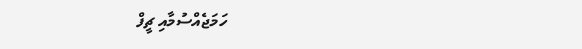ހަމަޖެއްސުމާއި ޗީފް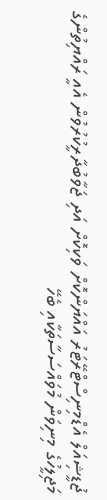ޖުޑީޝިއަލް އެޑްމިނިސްޓްރޭޓަރު އައްޔަންކޮށް ވަކިކޮށް އަދި ޖަވާބުދާރީކުރުވުން އެއީ ރައްޔިތުންގެ މަޖިލީހުގެ މިނިވަން މުވައްސަސާތަކާއި ބެހޭ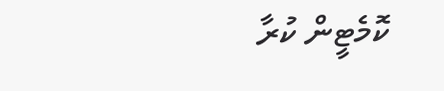ކޮމެޓީން ކުރާ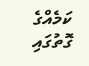ކަމެއްގެ ގޮތުގައި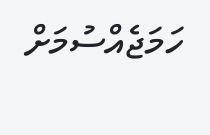ހަމަޖެއްސުމަށް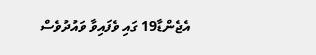އެޖެންޑާ19 ގައި ވެފައިވާ ވައުދުވެސް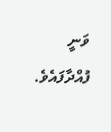ވަނީ ފުއްދާފައެވެ.